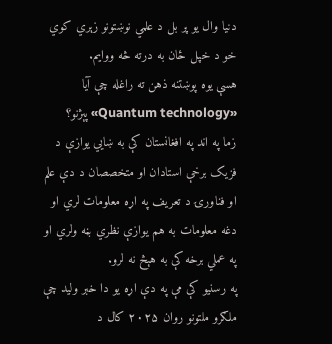دنیا وال یو پر بل د علمي نوښتونو زېري کوي خو د خپل ځان به درته څه ووایم.
هسې یوه پوښتنه ذهن ته راغله چې آیا «Quantum technology» پېژنو؟
زما په اند په افغانستان کې به ښايي یوازې د فزیک برخې استادان او متخصصان د دې علم او فناورۍ د تعریف په اړه معلومات لري او دغه معلومات به هم یوازې نظري بڼه ولري او په عملي برخه کې به هېڅ نه لرو.
په رسنیو کې مې په دې اړه یو دا خبر ولید چې ملګرو ملتونو روان ۲۰۲۵ کال د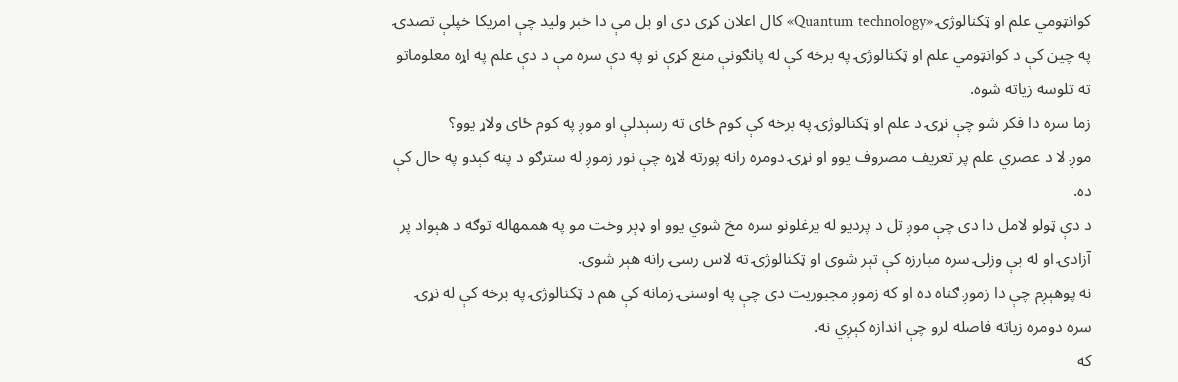کوانټومي علم او ټکنالوژۍ «Quantum technology» کال اعلان کړی دی او بل مې دا خبر ولید چې امریکا خپلې تصدۍ په چین کې د کوانټومي علم او ټکنالوژۍ په برخه کې له پانګونې منع کړې نو په دې سره مې د دې علم په اړه معلوماتو ته تلوسه زیاته شوه.
زما سره دا فکر شو چې نړۍ د علم او ټکنالوژۍ په برخه کې کوم ځای ته رسېدلې او موږ په کوم ځای ولاړ یوو؟
موږ لا د عصري علم پر تعریف مصروف یوو او نړۍ دومره رانه پورته لاړه چې نور زموږ له سترګو د پنه کېدو په حال کې ده.
د دې ټولو لامل دا دی چې موږ تل د پردیو له یرغلونو سره مخ شوي یوو او ډېر وخت مو په هممهاله توګه د هېواد پر آزادۍ او له بې وزلۍ سره مبارزه کې تېر شوی او ټکنالوژۍ ته لاس رسۍ رانه هېر شوی.
نه پوهېږم چې دا زموږ ګناه ده او که زموږ مجبوریت دی چې په اوسنۍ زمانه کې هم د ټکنالوژۍ په برخه کې له نړۍ سره دومره زیاته فاصله لرو چې اندازه کېږي نه.
که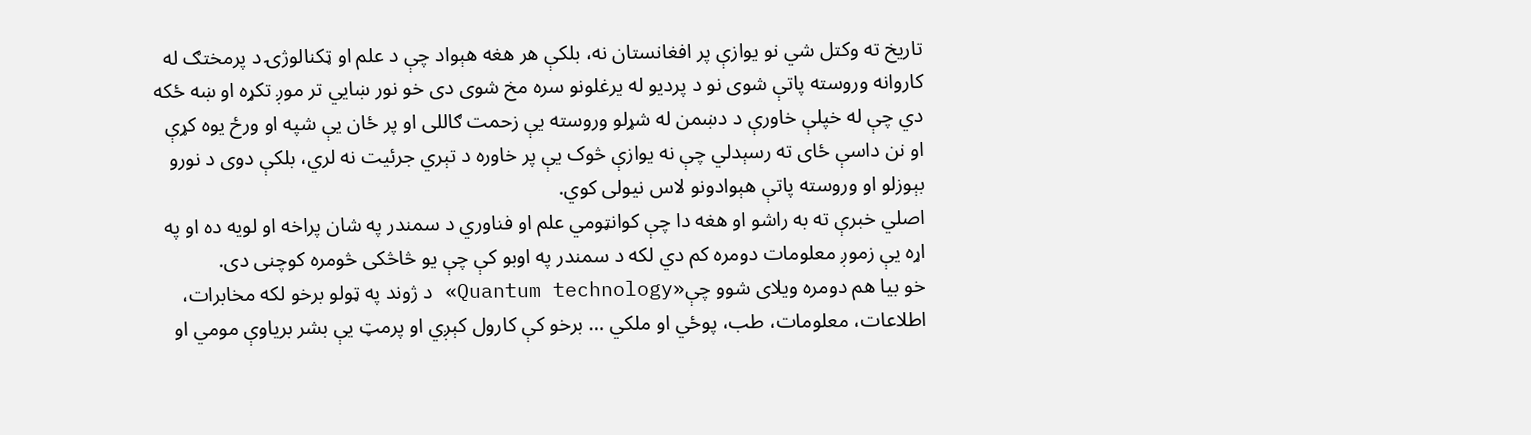تاریخ ته وکتل شي نو یوازې پر افغانستان نه، بلکې هر هغه هېواد چې د علم او ټکنالوژۍ د پرمختګ له کاروانه وروسته پاتې شوی نو د پردیو له یرغلونو سره مخ شوی دی خو نور ښايي تر موږ تکړه او ښه ځکه دي چې له خپلې خاورې د دښمن له شړلو وروسته يې زحمت ګاللی او پر ځان يې شپه او ورځ یوه کړې او نن داسې ځای ته رسېدلي چې نه یوازې څوک يې پر خاوره د تېري جرئیت نه لري، بلکې دوی د نورو بېوزلو او وروسته پاتې هېوادونو لاس نیولی کوي.
اصلي خبرې ته به راشو او هغه دا چې کوانټومي علم او فناوري د سمندر په شان پراخه او لویه ده او په اړه يې زموږ معلومات دومره کم دي لکه د سمندر په اوبو کې چې یو څاڅکی څومره کوچنی دی.
خو بیا هم دومره ویلای شوو چې«Quantum technology» د ژوند په ټولو برخو لکه مخابرات، اطلاعات، معلومات، طب، پوځي او ملکي … برخو کې کارول کېږي او پرمټ يې بشر بریاوې مومي او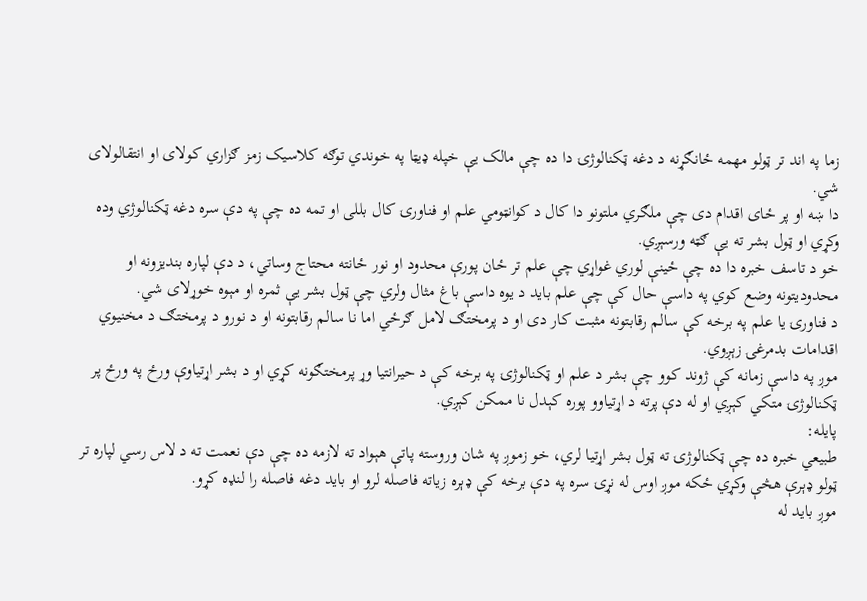زما په اند تر ټولو مهمه ځانګړنه د دغه ټکنالوژۍ دا ده چې مالک يې خپله ډیټا په خوندي توګه کلاسیک زمز ګزاري کولای او انتقالولای شي.
دا ښه او پر ځای اقدام دی چې ملګري ملتونو دا کال د کوانټومي علم او فناورۍ کال بللی او تمه ده چې په دې سره دغه ټکنالوژي وده وکړي او ټول بشر ته يې ګټه ورسېږي.
خو د تاسف خبره دا ده چې ځینې لوري غواړي چې علم تر ځان پورې محدود او نور ځانته محتاج وساتي، د دې لپاره بندیزونه او محدودیتونه وضع کوي په داسې حال کې چې علم باید د یوه داسې باغ مثال ولري چې ټول بشر يې ثمره او مېوه خوړلای شي.
د فناورۍ یا علم په برخه کې سالم رقابتونه مثبت کار دی او د پرمختګ لامل ګرځي اما نا سالم رقابتونه او د نورو د پرمختګ د مخنيوي اقدامات بدمرغۍ زېږوي.
موږ په داسې زمانه کې ژوند کوو چې بشر د علم او ټکنالوژۍ په برخه کې د حیرانتیا وړ پرمختګونه کړي او د بشر اړتیاوې ورځ په ورځ پر ټکنالوژۍ متکي کېږي او له دې پرته د اړتیاوو پوره کېدل نا ممکن کېږي.
پایله:
طبیعي خبره ده چې ټکنالوژۍ ته ټول بشر اړتیا لري، خو زموږ په شان وروسته پاتې هېواد ته لازمه ده چې دې نعمت ته د لاس رسي لپاره تر ټولو ډېرې هڅې وکړي ځکه موږ اوس له نړۍ سره په دې برخه کې ډېره زیاته فاصله لرو او باید دغه فاصله را لنډه کړو.
موږ باید له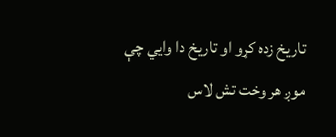تاریخ زده کړو او تاریخ دا وايي چې موږ هر وخت تش لاس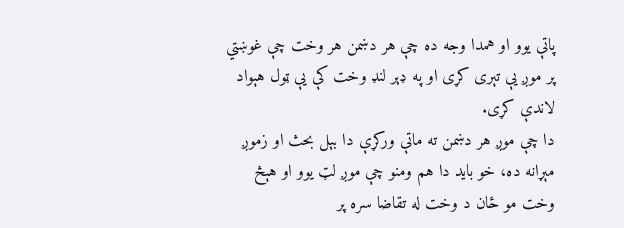پاتې یوو او همدا وجه ده چې هر دښمن هر وخت چې غوښتي پر موږ يې تېری کړی او په ډېر لنډ وخت کې يې ټول هېواد لاندې کړی.
دا چې موږ هر دښمن ته ماتې ورکړې دا بېل بحث او زموږ مېړانه ده، خو باید دا هم ومنو چې موږ لټ یوو او هېڅ وخت مو ځان د وخت له تقاضا سره پر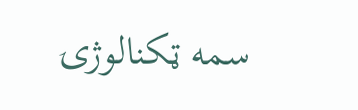سمه ټکنالوژۍ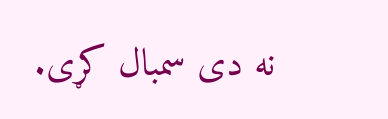نه دی سمبال کړی.